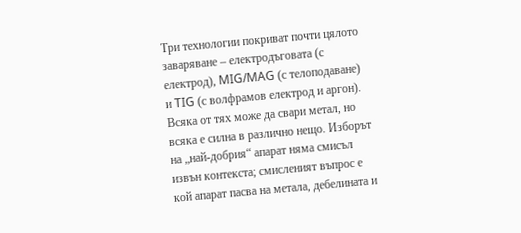Три технологии покриват почти цялото заваряване – електродъговата (с електрод), MIG/MAG (с телоподаване) и TIG (с волфрамов електрод и аргон). Всяка от тях може да свари метал, но всяка е силна в различно нещо. Изборът на „най-добрия“ апарат няма смисъл извън контекста; смисленият въпрос е кой апарат пасва на метала, дебелината и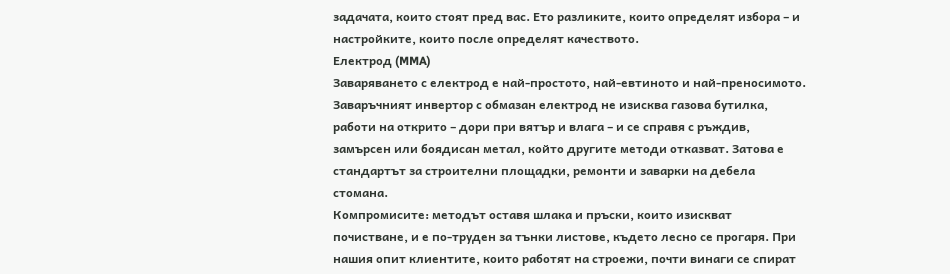задачата, които стоят пред вас. Ето разликите, които определят избора – и настройките, които после определят качеството.
Електрод (MMA)
Заваряването с електрод е най-простото, най-евтиното и най-преносимото. Заваръчният инвертор с обмазан електрод не изисква газова бутилка, работи на открито – дори при вятър и влага – и се справя с ръждив, замърсен или боядисан метал, който другите методи отказват. Затова е стандартът за строителни площадки, ремонти и заварки на дебела стомана.
Компромисите: методът оставя шлака и пръски, които изискват почистване, и е по-труден за тънки листове, където лесно се прогаря. При нашия опит клиентите, които работят на строежи, почти винаги се спират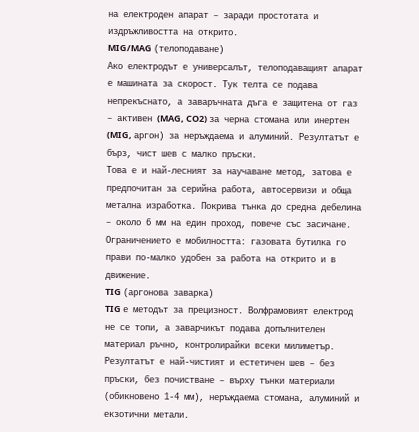на електроден апарат – заради простотата и издръжливостта на открито.
MIG/MAG (телоподаване)
Ако електродът е универсалът, телоподаващият апарат е машината за скорост. Тук телта се подава непрекъснато, а заваръчната дъга е защитена от газ – активен (MAG, CO2) за черна стомана или инертен (MIG, аргон) за неръждаема и алуминий. Резултатът е бърз, чист шев с малко пръски.
Това е и най-лесният за научаване метод, затова е предпочитан за серийна работа, автосервизи и обща метална изработка. Покрива тънка до средна дебелина – около 6 мм на един проход, повече със засичане. Ограничението е мобилността: газовата бутилка го прави по-малко удобен за работа на открито и в движение.
TIG (аргонова заварка)
TIG е методът за прецизност. Волфрамовият електрод не се топи, а заварчикът подава допълнителен материал ръчно, контролирайки всеки милиметър. Резултатът е най-чистият и естетичен шев – без пръски, без почистване – върху тънки материали (обикновено 1-4 мм), неръждаема стомана, алуминий и екзотични метали.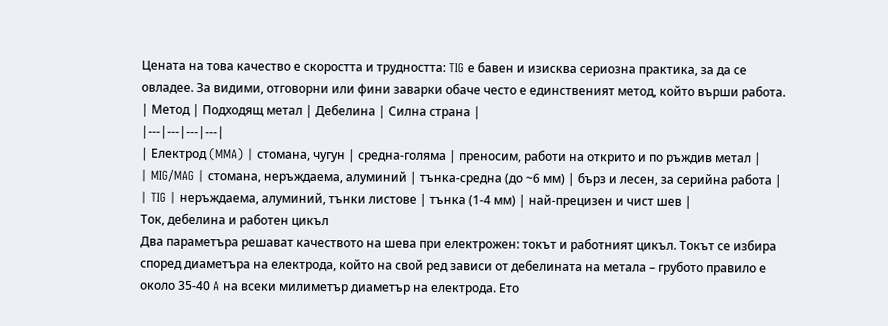Цената на това качество е скоростта и трудността: TIG е бавен и изисква сериозна практика, за да се овладее. За видими, отговорни или фини заварки обаче често е единственият метод, който върши работа.
| Метод | Подходящ метал | Дебелина | Силна страна |
|---|---|---|---|
| Електрод (MMA) | стомана, чугун | средна-голяма | преносим, работи на открито и по ръждив метал |
| MIG/MAG | стомана, неръждаема, алуминий | тънка-средна (до ~6 мм) | бърз и лесен, за серийна работа |
| TIG | неръждаема, алуминий, тънки листове | тънка (1-4 мм) | най-прецизен и чист шев |
Ток, дебелина и работен цикъл
Два параметъра решават качеството на шева при електрожен: токът и работният цикъл. Токът се избира според диаметъра на електрода, който на свой ред зависи от дебелината на метала – грубото правило е около 35-40 A на всеки милиметър диаметър на електрода. Ето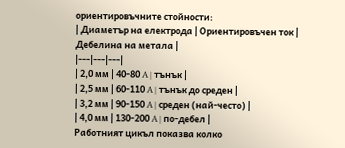ориентировъчните стойности:
| Диаметър на електрода | Ориентировъчен ток | Дебелина на метала |
|---|---|---|
| 2,0 мм | 40-80 A | тънък |
| 2,5 мм | 60-110 A | тънък до среден |
| 3,2 мм | 90-150 A | среден (най-често) |
| 4,0 мм | 130-200 A | по-дебел |
Работният цикъл показва колко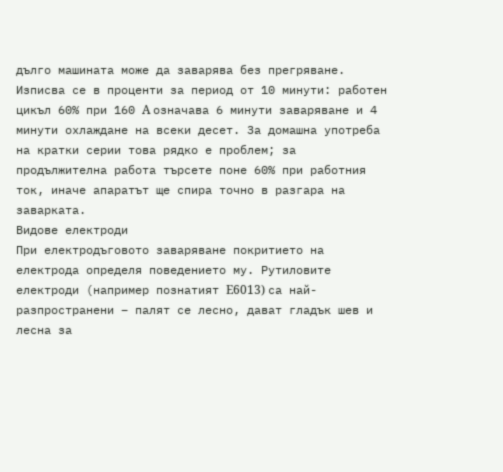дълго машината може да заварява без прегряване. Изписва се в проценти за период от 10 минути: работен цикъл 60% при 160 A означава 6 минути заваряване и 4 минути охлаждане на всеки десет. За домашна употреба на кратки серии това рядко е проблем; за продължителна работа търсете поне 60% при работния ток, иначе апаратът ще спира точно в разгара на заварката.
Видове електроди
При електродъговото заваряване покритието на електрода определя поведението му. Рутиловите електроди (например познатият E6013) са най-разпространени – палят се лесно, дават гладък шев и лесна за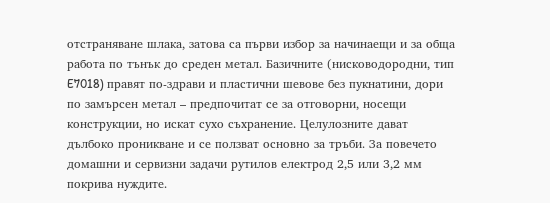отстраняване шлака, затова са първи избор за начинаещи и за обща работа по тънък до среден метал. Базичните (нисководородни, тип E7018) правят по-здрави и пластични шевове без пукнатини, дори по замърсен метал – предпочитат се за отговорни, носещи конструкции, но искат сухо съхранение. Целулозните дават дълбоко проникване и се ползват основно за тръби. За повечето домашни и сервизни задачи рутилов електрод 2,5 или 3,2 мм покрива нуждите.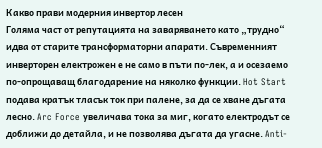Какво прави модерния инвертор лесен
Голяма част от репутацията на заваряването като „трудно“ идва от старите трансформаторни апарати. Съвременният инверторен електрожен е не само в пъти по-лек, а и осезаемо по-опрощаващ благодарение на няколко функции. Hot Start подава кратък тласък ток при палене, за да се хване дъгата лесно. Arc Force увеличава тока за миг, когато електродът се доближи до детайла, и не позволява дъгата да угасне. Anti-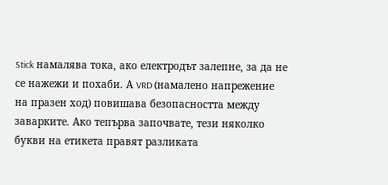Stick намалява тока, ако електродът залепне, за да не се нажежи и похаби. А VRD (намалено напрежение на празен ход) повишава безопасността между заварките. Ако тепърва започвате, тези няколко букви на етикета правят разликата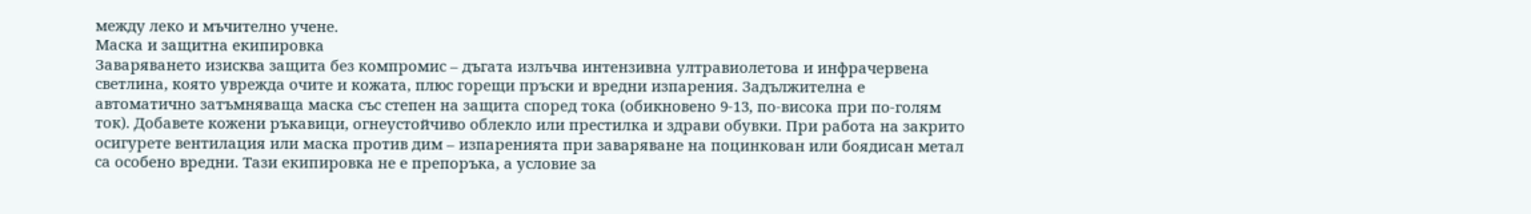между леко и мъчително учене.
Маска и защитна екипировка
Заваряването изисква защита без компромис – дъгата излъчва интензивна ултравиолетова и инфрачервена светлина, която уврежда очите и кожата, плюс горещи пръски и вредни изпарения. Задължителна е автоматично затъмняваща маска със степен на защита според тока (обикновено 9-13, по-висока при по-голям ток). Добавете кожени ръкавици, огнеустойчиво облекло или престилка и здрави обувки. При работа на закрито осигурете вентилация или маска против дим – изпаренията при заваряване на поцинкован или боядисан метал са особено вредни. Тази екипировка не е препоръка, а условие за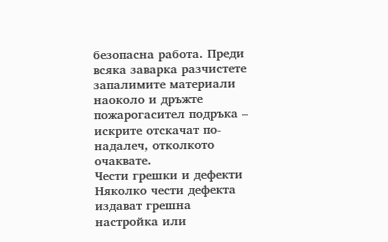безопасна работа. Преди всяка заварка разчистете запалимите материали наоколо и дръжте пожарогасител подръка – искрите отскачат по-надалеч, отколкото очаквате.
Чести грешки и дефекти
Няколко чести дефекта издават грешна настройка или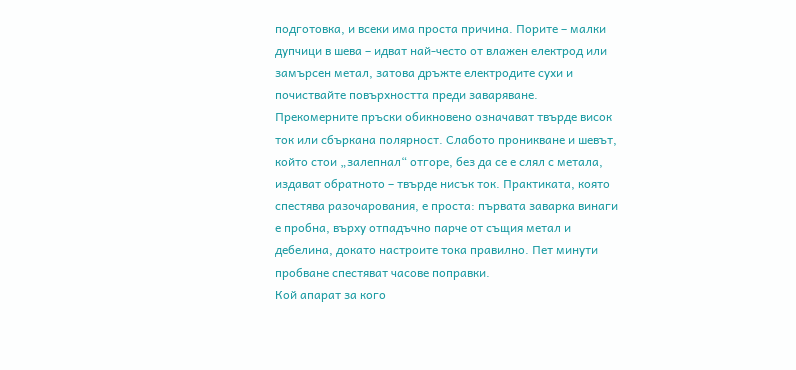подготовка, и всеки има проста причина. Порите – малки дупчици в шева – идват най-често от влажен електрод или замърсен метал, затова дръжте електродите сухи и почиствайте повърхността преди заваряване. Прекомерните пръски обикновено означават твърде висок ток или сбъркана полярност. Слабото проникване и шевът, който стои „залепнал“ отгоре, без да се е слял с метала, издават обратното – твърде нисък ток. Практиката, която спестява разочарования, е проста: първата заварка винаги е пробна, върху отпадъчно парче от същия метал и дебелина, докато настроите тока правилно. Пет минути пробване спестяват часове поправки.
Кой апарат за кого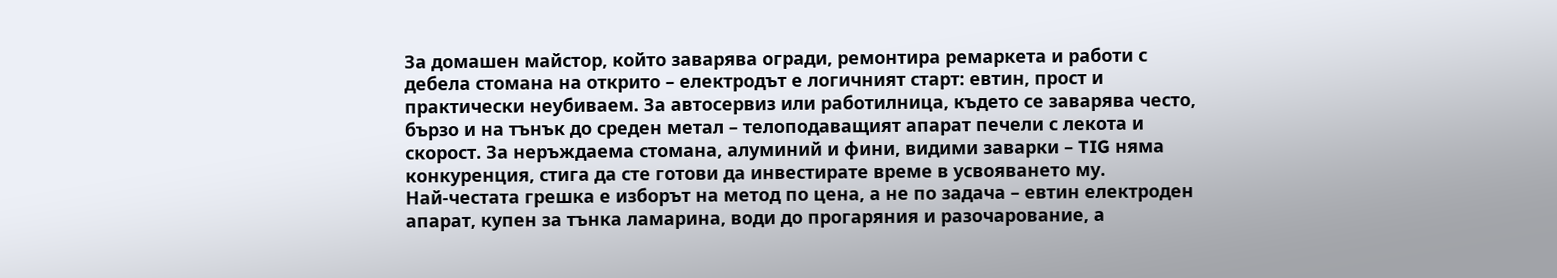За домашен майстор, който заварява огради, ремонтира ремаркета и работи с дебела стомана на открито – електродът е логичният старт: евтин, прост и практически неубиваем. За автосервиз или работилница, където се заварява често, бързо и на тънък до среден метал – телоподаващият апарат печели с лекота и скорост. За неръждаема стомана, алуминий и фини, видими заварки – TIG няма конкуренция, стига да сте готови да инвестирате време в усвояването му.
Най-честата грешка е изборът на метод по цена, а не по задача – евтин електроден апарат, купен за тънка ламарина, води до прогаряния и разочарование, а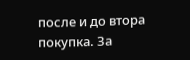после и до втора покупка. За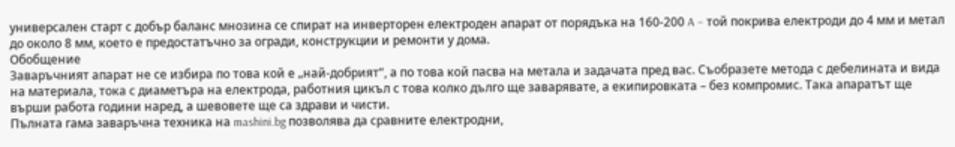универсален старт с добър баланс мнозина се спират на инверторен електроден апарат от порядъка на 160-200 A – той покрива електроди до 4 мм и метал до около 8 мм, което е предостатъчно за огради, конструкции и ремонти у дома.
Обобщение
Заваръчният апарат не се избира по това кой е „най-добрият“, а по това кой пасва на метала и задачата пред вас. Съобразете метода с дебелината и вида на материала, тока с диаметъра на електрода, работния цикъл с това колко дълго ще заварявате, а екипировката – без компромис. Така апаратът ще върши работа години наред, а шевовете ще са здрави и чисти.
Пълната гама заваръчна техника на mashini.bg позволява да сравните електродни,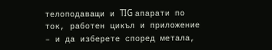телоподаващи и TIG апарати по ток, работен цикъл и приложение – и да изберете според метала,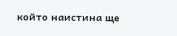който наистина ще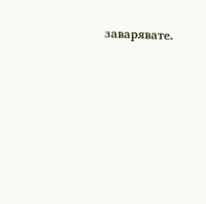заварявате.